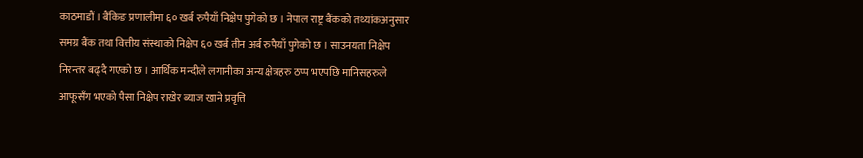काठमाडौं । बैंकिङ प्रणालीमा ६० खर्ब रुपैयाँ निक्षेप पुगेको छ । नेपाल राष्ट्र बैंकको तथ्यांकअनुसार समग्र बैंक तथा वित्तीय संस्थाको निक्षेप ६० खर्ब तीन अर्ब रुपैयाँ पुगेको छ । साउनयता निक्षेप निरन्तर बढ्दै गएको छ । आर्थिक मन्दीले लगानीका अन्य क्षेत्रहरु ठप्प भएपछि मानिसहरुले आफूसँग भएको पैसा निक्षेप राखेर ब्याज खाने प्रवृत्ति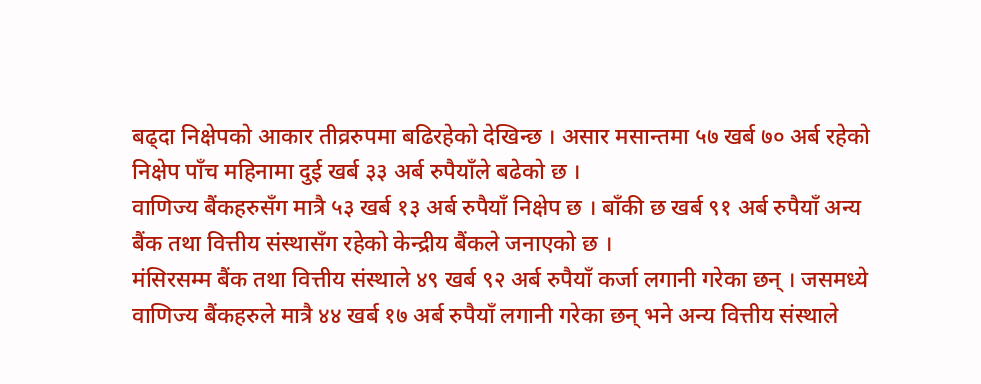बढ्दा निक्षेपको आकार तीव्ररुपमा बढिरहेको देखिन्छ । असार मसान्तमा ५७ खर्ब ७० अर्ब रहेको निक्षेप पाँच महिनामा दुई खर्ब ३३ अर्ब रुपैयाँले बढेको छ ।
वाणिज्य बैंकहरुसँग मात्रै ५३ खर्ब १३ अर्ब रुपैयाँ निक्षेप छ । बाँकी छ खर्ब ९१ अर्ब रुपैयाँ अन्य बैंक तथा वित्तीय संस्थासँग रहेको केन्द्रीय बैंकले जनाएको छ ।
मंसिरसम्म बैंक तथा वित्तीय संस्थाले ४९ खर्ब ९२ अर्ब रुपैयाँ कर्जा लगानी गरेका छन् । जसमध्ये वाणिज्य बैंकहरुले मात्रै ४४ खर्ब १७ अर्ब रुपैयाँ लगानी गरेका छन् भने अन्य वित्तीय संस्थाले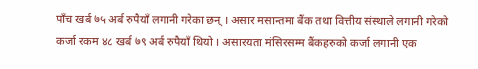पाँच खर्ब ७५ अर्ब रुपैयाँ लगानी गरेका छन् । असार मसान्तमा बैंक तथा वित्तीय संस्थाले लगानी गरेको कर्जा रकम ४८ खर्ब ७९ अर्ब रुपैयाँ थियो । असारयता मंसिरसम्म बैंकहरुको कर्जा लगानी एक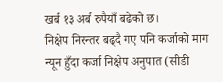खर्ब १३ अर्ब रुपैयाँ बढेको छ।
निक्षेप निरन्तर बढ्दै गए पनि कर्जाको माग न्यून हुँदा कर्जा निक्षेप अनुपात (सीडी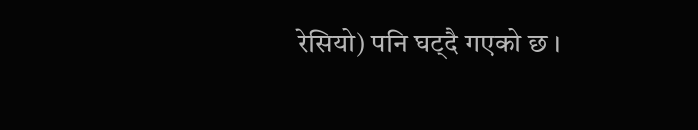रेसियो) पनि घट्दै गएको छ ।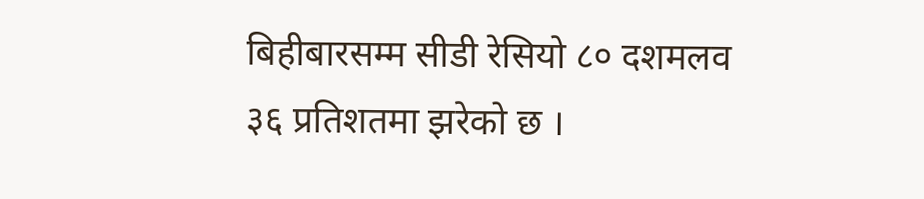बिहीबारसम्म सीडी रेसियो ८० दशमलव ३६ प्रतिशतमा झरेको छ ।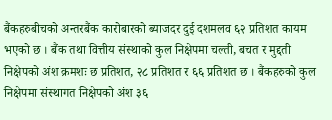बैंकहरुबीचको अन्तरबैंक कारोबारको ब्याजदर दुई दशमलव ६२ प्रतिशत कायम भएको छ । बैंक तथा वित्तीय संस्थाको कुल निक्षेपमा चल्ती, बचत र मुद्दती निक्षेपको अंश क्रमशः छ प्रतिशत, २८ प्रतिशत र ६६ प्रतिशत छ । बैंकहरुको कुल निक्षेपमा संस्थागत निक्षेपको अंश ३६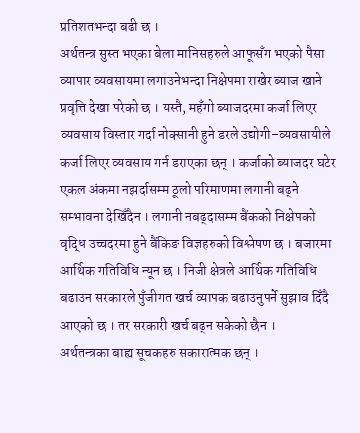प्रतिशतभन्दा बढी छ ।
अर्थतन्त्र सुस्त भएका बेला मानिसहरुले आफूसँग भएको पैसा व्यापार व्यवसायमा लगाउनेभन्दा निक्षेपमा राखेर ब्याज खाने प्रवृत्ति देखा परेको छ । यस्तै, महँगो ब्याजदरमा कर्जा लिएर व्यवसाय विस्तार गर्दा नोक्सानी हुने डरले उद्योगी–व्यवसायीले कर्जा लिएर व्यवसाय गर्न डराएका छन् । कर्जाको ब्याजदर घटेर एकल अंकमा नझर्दासम्म ठूलो परिमाणमा लगानी बढ्ने सम्भावना देखिँदैन । लगानी नबढ्दासम्म बैंकको निक्षेपको वृद्धि उच्चदरमा हुने बैंकिङ विज्ञहरुको विश्लेषण छ । बजारमा आर्थिक गतिविधि न्यून छ । निजी क्षेत्रले आर्थिक गतिविधि बढाउन सरकारले पुँजीगत खर्च व्यापक बढाउनुपर्ने सुझाव दिँदै आएको छ । तर सरकारी खर्च बढ्न सकेको छैन ।
अर्थतन्त्रका बाह्य सूचकहरु सकारात्मक छन् ।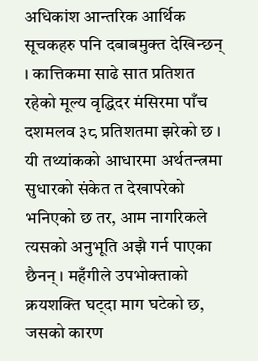अधिकांश आन्तरिक आर्थिक सूचकहरु पनि दबाबमुक्त देखिन्छन् । कात्तिकमा साढे सात प्रतिशत रहेको मूल्य वृद्धिदर मंसिरमा पाँच दशमलव ३८ प्रतिशतमा झरेको छ । यी तथ्यांकको आधारमा अर्थतन्त्रमा सुधारको संकेत त देखापरेको भनिएको छ तर, आम नागरिकले त्यसको अनुभूति अझै गर्न पाएका छैनन् । महँगीले उपभोक्ताको क्रयशक्ति घट्दा माग घटेको छ, जसको कारण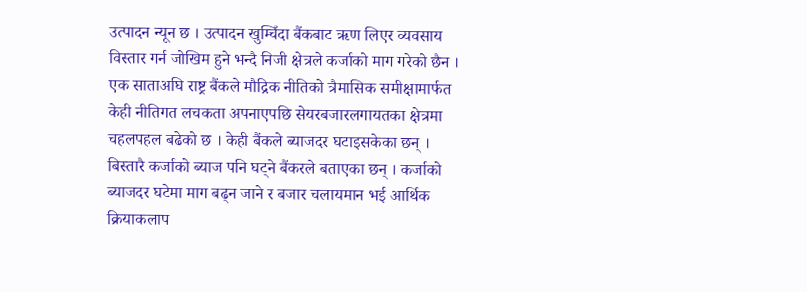उत्पादन न्यून छ । उत्पादन खुम्चिँदा बैंकबाट ऋण लिएर व्यवसाय विस्तार गर्न जोखिम हुने भन्दै निजी क्षेत्रले कर्जाको माग गरेको छैन ।
एक साताअघि राष्ट्र बैंकले मौद्रिक नीतिको त्रैमासिक समीक्षामार्फत केही नीतिगत लचकता अपनाएपछि सेयरबजारलगायतका क्षेत्रमा चहलपहल बढेको छ । केही बैंकले ब्याजदर घटाइसकेका छन् । बिस्तारै कर्जाको ब्याज पनि घट्ने बैंकरले बताएका छन् । कर्जाको ब्याजदर घटेमा माग बढ्न जाने र बजार चलायमान भई आर्थिक क्रियाकलाप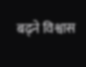बढ्ने विश्वास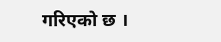गरिएको छ ।